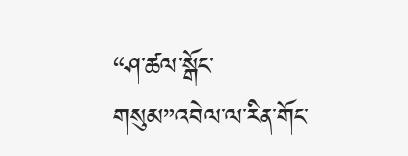“ཤ་ཚལ་སྒོང་གསུམ”འབེལ་ལ་རིན་གོང་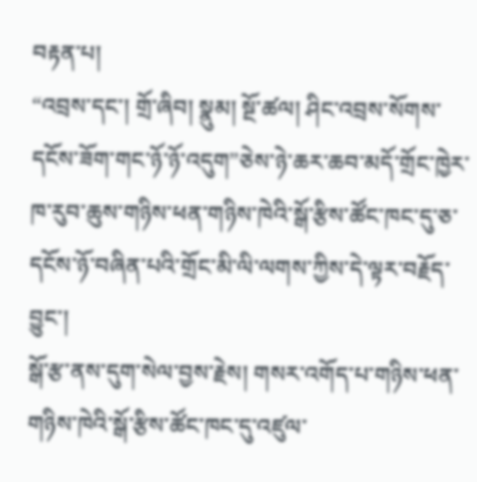བརྟན་པ།
“འབྲས་དང་། གྲོ་ཞིབ། སྣུམ། སྔོ་ཚལ། ཤིང་འབྲས་སོགས་དངོས་ཟོག་གང་ཉོ་ཉོ་འདུག”ཅེས་ཉེ་ཆར་ཆབ་མདོ་གྲོང་ཁྱེར་ཁ་རུབ་ཆུས་གཉིས་ཕན་གཉིས་ཁེའི་སྒོ་རྩིས་ཚོང་ཁང་དུ་ཅ་དངོས་ཉོ་བཞིན་པའི་གྲོང་མི་ལི་ལགས་ཀྱིས་དེ་ལྟར་བརྗོད་བྱུང་།
སྒོ་རྩ་ནས་དུག་སེལ་བྱས་རྗེས། གསར་འགོད་པ་གཉིས་ཕན་གཉིས་ཁེའི་སྒོ་རྩིས་ཚོང་ཁང་དུ་འཛུལ་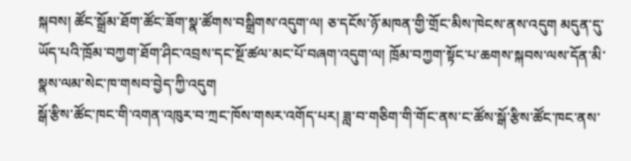སྐབས། ཚོང་སྒྲོམ་ཐོག་ཚོང་ཟོག་སྣ་ཚོགས་བསྒྲིགས་འདུག་ལ། ཅ་དངོས་ཉོ་མཁན་གྱི་གྲོང་མིས་ཁེངས་ནས་འདུག མདུན་དུ་ཡོད་པའི་ཁྲོམ་བཀྱག་ཐོག་ཤིང་འབྲས་དང་སྔོ་ཚལ་མང་པོ་བཞག་འདུག་ལ། ཁྲོམ་བཀྱག་སྟོང་པ་ཆགས་སྐབས་ལས་དོན་མི་སྣས་ལམ་སེང་ཁ་གསབ་བྱེད་ཀྱི་འདུག
སྒོ་རྩིས་ཚོང་ཁང་གི་འགན་འཁུར་བ་ཀྲང་ཁོས་གསར་འགོད་པར། ཟླ་བ་གཅིག་གི་གོང་ནས་ང་ཚོས་སྒོ་རྩིས་ཚོང་ཁང་ནས་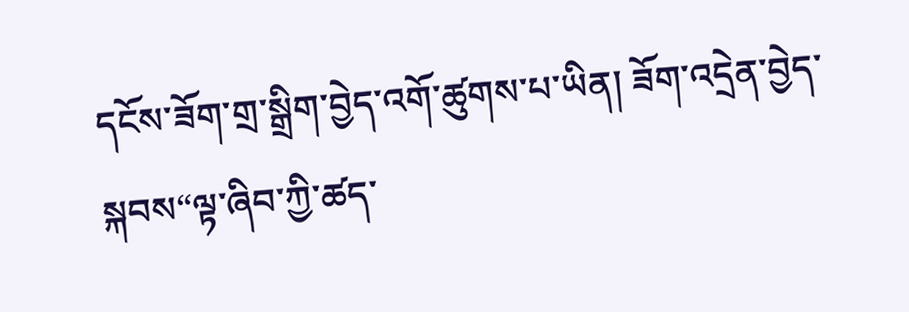དངོས་ཟོག་གྲ་སྒྲིག་བྱེད་འགོ་ཚུགས་པ་ཡིན། ཟོག་འདྲེན་བྱེད་སྐབས“ལྟ་ཞིབ་ཀྱི་ཚད་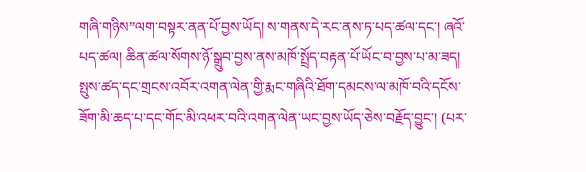གཞི་གཉིས”ལག་བསྟར་ནན་པོ་བྱས་ཡོད། ས་གནས་དེ་རང་ནས་ཏ་པད་ཚལ་དང་། ཞའོ་པད་ཚལ། ཆིན་ཚལ་སོགས་ཉོ་སྒྲུབ་བྱས་ནས་མཁོ་སྤྲོད་བརྟན་པོ་ཡོང་བ་བྱས་པ་མ་ཟད། སྤུས་ཚད་དང་གྲངས་འབོར་འགན་ལེན་གྱི་རྨང་གཞིའི་ཐོག་དམངས་ལ་མཁོ་བའི་དངོས་ཟོག་མི་ཆད་པ་དང་གོང་མི་འཕར་བའི་འགན་ལེན་ཡང་བྱས་ཡོད་ཅེས་བརྗོད་བྱུང་། (པར་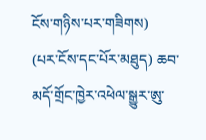ངོས་གཉིས་པར་གཟིགས)
(པར་ངོས་དང་པོར་མཐུད) ཆབ་མདོ་གྲོང་ཁྱེར་འཕེལ་སྒྱུར་ཨུ་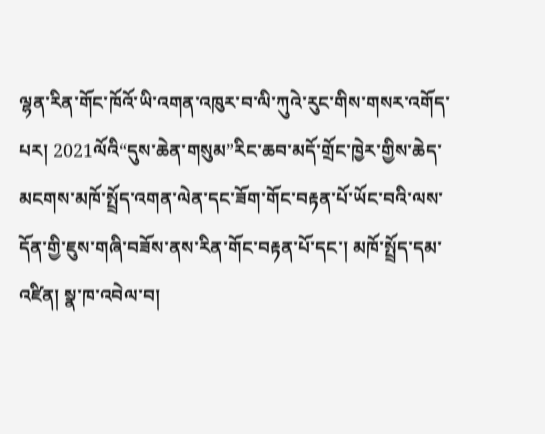ལྷན་རིན་གོང་ཁོའོ་ཡི་འགན་འཁུར་བ་ལི་ཀུའེ་རུང་གིས་གསར་འགོད་པར། 2021ལོའི“དུས་ཆེན་གསུམ”རིང་ཆབ་མདོ་གྲོང་ཁྱེར་གྱིས་ཆེད་མངགས་མཁོ་སྤྲོད་འགན་ལེན་དང་ཟོག་གོང་བརྟན་པོ་ཡོང་བའི་ལས་དོན་གྱི་ཇུས་གཞི་བཟོས་ནས་རིན་གོང་བརྟན་པོ་དང་། མཁོ་སྤྲོད་དམ་འཛིན། སྣ་ཁ་འབེལ་བ།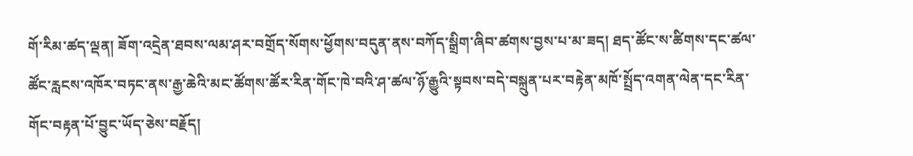གོ་རིམ་ཚད་ལྡན། ཟོག་འདྲེན་ཐབས་ལམ་ཤར་བགྲོད་སོགས་ཕྱོགས་བདུན་ནས་བཀོད་སྒྲིག་ཞིབ་ཚགས་བྱས་པ་མ་ཟད། ཐད་ཚོང་ས་ཚིགས་དང་ཚལ་ཚོང་རླངས་འཁོར་བཏང་ནས་རྒྱ་ཆེའི་མང་ཚོགས་ཚོར་རིན་གོང་ཁེ་བའི་ཤ་ཚལ་ཉོ་རྒྱུའི་སྟབས་བདེ་བསྐྲུན་པར་བརྟེན་མཁོ་སྤྲོད་འགན་ལེན་དང་རིན་གོང་བརྟན་པོ་བྱུང་ཡོད་ཅེས་བརྗོད།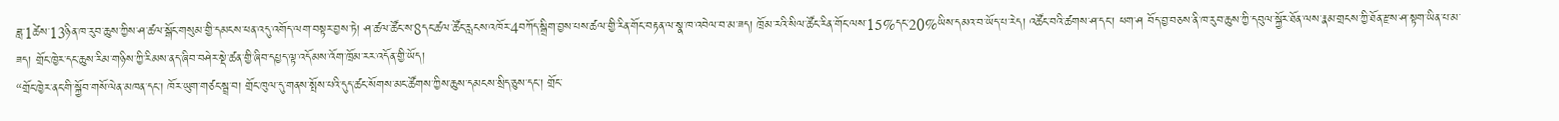ཟླ་1ཚེས་13ཉིན་ཁ་རུབ་ཆུས་ཀྱིས་ཤ་ཚལ་སྒོང་གསུམ་གྱི་དམངས་ཕན་འདུ་འགོད་ལག་བསྟར་བྱས་ཏེ། ཤ་ཚལ་ཚོང་ས་8དང་ཚལ་ཚོང་རླངས་འཁོར་4བཀོད་སྒྲིག་བྱས་པས་ཚལ་གྱི་རིན་གོང་བརྟན་ལ་སྣ་ཁ་འབེལ་བ་མ་ཟད། ཁྲོམ་རའི་སིལ་ཚོང་རིན་གོང་ལས་15%དང་20%ཡིས་དམའ་བ་ཡོད་པ་རེད། འཚོང་བའི་ཚགས་ཤ་དང་། ཕག་ཤ བོད་བྱ་བཅས་ནི་ཁ་རུབ་ཆུས་ཀྱི་དབུལ་སྐྱོར་ཐོན་ལས་རྣམ་གྲངས་ཀྱི་ཐོན་རྫས་ཤ་སྟག་ཡིན་པ་མ་ཟད། གྲོང་ཁྱེར་དང་ཆུས་རིམ་གཉིས་ཀྱི་རིམས་ནད་ཞིབ་བཤེར་སྡེ་ཚན་གྱི་ཞིབ་དཔྱད་ལྟ་འདོམས་འོག་ཁྲོམ་རར་འདོན་གྱི་ཡོད།
“གྲོང་ཁྱེར་ནང་གི་སྐྱོབ་གསོ་ལེན་མཁན་དང་། ཁོར་ཡུག་གཙང་སྦྲ་བ། གྲོང་ཁུལ་དུ་གནས་སྤོས་པའི་དུད་ཚང་སོགས་མང་ཚོགས་ཀྱིས་ཆུས་དམངས་སྲིད་ཅུས་དང་། གྲོང་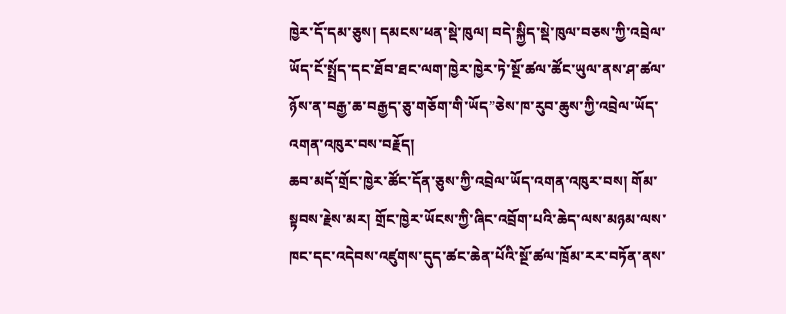ཁྱེར་དོ་དམ་ཅུས། དམངས་ཕན་སྡེ་ཁུལ། བདེ་སྐྱིད་སྡེ་ཁུལ་བཅས་ཀྱི་འབྲེལ་ཡོད་ངོ་སྤྲོད་དང་ཐོབ་ཐང་ལག་ཁྱེར་ཁྱེར་ཏེ་སྔོ་ཚལ་ཚོང་ཡུལ་ནས་ཤ་ཚལ་ཉོས་ན་བརྒྱ་ཆ་བརྒྱད་ཅུ་གཅོག་གི་ཡོད”ཅེས་ཁ་རུབ་ཆུས་ཀྱི་འབྲེལ་ཡོད་འགན་འཁུར་བས་བརྗོད།
ཆབ་མདོ་གྲོང་ཁྱེར་ཚོང་དོན་ཅུས་ཀྱི་འབྲེལ་ཡོད་འགན་འཁུར་བས། གོམ་སྟབས་རྗེས་མར། གྲོང་ཁྱེར་ཡོངས་ཀྱི་ཞིང་འབྲོག་པའི་ཆེད་ལས་མཉམ་ལས་ཁང་དང་འདེབས་འཛུགས་དུད་ཚང་ཆེན་པོའི་སྔོ་ཚལ་ཁྲོམ་རར་བཏོན་ནས་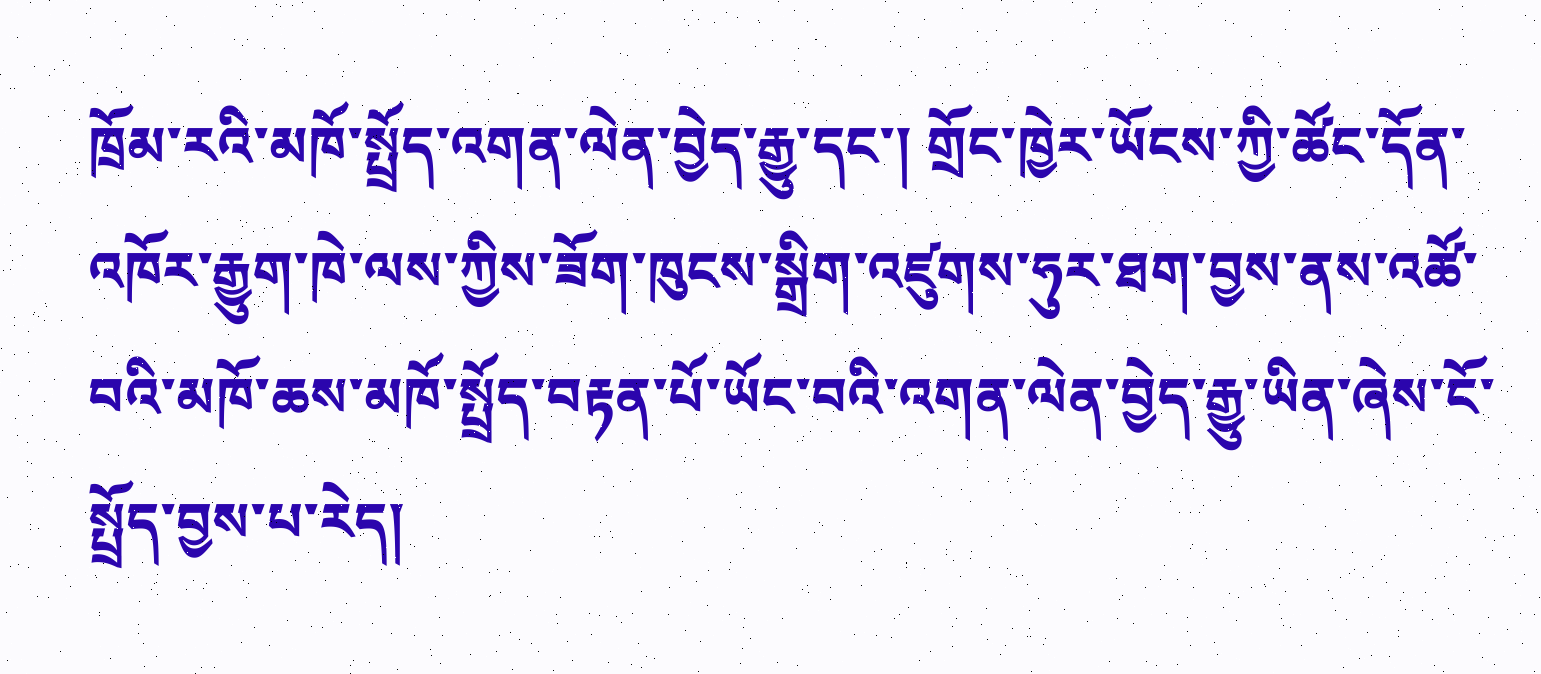ཁྲོམ་རའི་མཁོ་སྤྲོད་འགན་ལེན་བྱེད་རྒྱུ་དང་། གྲོང་ཁྱེར་ཡོངས་ཀྱི་ཚོང་དོན་འཁོར་རྒྱུག་ཁེ་ལས་ཀྱིས་ཟོག་ཁུངས་སྒྲིག་འཛུགས་ཧུར་ཐག་བྱས་ནས་འཚོ་བའི་མཁོ་ཆས་མཁོ་སྤྲོད་བརྟན་པོ་ཡོང་བའི་འགན་ལེན་བྱེད་རྒྱུ་ཡིན་ཞེས་ངོ་སྤྲོད་བྱས་པ་རེད།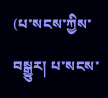(པ་སངས་ཀྱིས་བསྒྱུར། པ་སངས་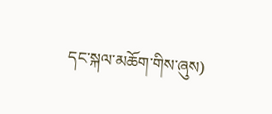དང་སྐལ་མཆོག་གིས་ཞུས)